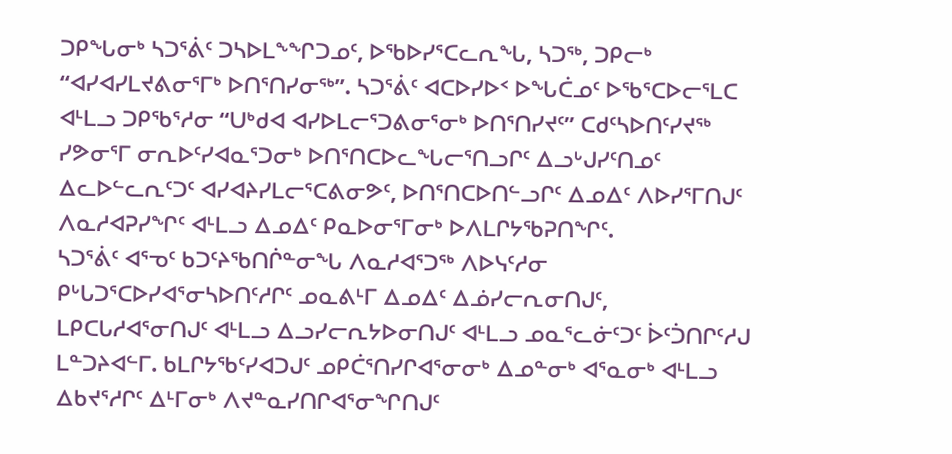ᑐᑭᖓᓂᒃ ᓴᑐᕐᕖᑦ ᑐᓴᐅᒪᖕᖏᑐᓄᑦ, ᐅᖃᐅᓯᕐᑕᓚᕆᖓ, ᓴᑐᖅ, ᑐᑭᓕᒃ “ᐊᓯᐊᓯᒪᔪᕕᓂᕐᒥᒃ ᐅᑎᕐᑎᓯᓂᖅ”. ᓴᑐᕐᕖᑦ ᐊᑕᐅᓯᐅᑉ ᐅᖓᑖᓄᑦ ᐅᖃᕐᑕᐅᓕᕐᒪᑕ ᐊᒻᒪᓗ ᑐᑭᖃᕐᓱᓂ “ᑌᒃᑯᐊ ᐊᓯᐅᒪᓕᕐᑐᕕᓂᕐᓂᒃ ᐅᑎᕐᑎᓯᔪᑦ” ᑕᑯᑦᓴᐅᑎᑦᓯᔪᖅ ᓯᕗᓂᕐᒥ ᓂᕆᐅᑦᓯᐊᓇᕐᑐᓂᒃ ᐅᑎᕐᑎᑕᐅᓚᖓᓕᕐᑎᓗᒋᑦ ᐃᓗᒡᒍᓯᑦᑎᓄᑦ ᐃᓚᐅᓪᓚᕆᑦᑐᑦ ᐊᓯᐊᔨᓯᒪᓕᕐᑕᕕᓂᕗᑦ, ᐅᑎᕐᑎᑕᐅᑎᓪᓗᒋᑦ ᐃᓄᐃᑦ ᐱᐅᓯᕐᒥᑎᒍᑦ ᐱᓇᓱᐊᕈᓯᖏᑦ ᐊᒻᒪᓗ ᐃᓄᐃᑦ ᑭᓇᐅᓂᕐᒥᓂᒃ ᐅᐱᒪᒋᔭᖃᕈᑎᖏᑦ.
ᓴᑐᕐᕖᑦ ᐊᕐᓀᑦ ᑲᑐᑦᔨᖃᑎᒌᓐᓂᖓ ᐱᓇᓱᐊᕐᑐᖅ ᐱᐅᓭᑦᓱᓂ ᑭᒡᒐᑐᕐᑕᐅᓯᐊᕐᓂᓴᐅᑎᑦᓱᒋᑦ ᓄᓇᕕᒻᒥ ᐃᓄᐃᑦ ᐃᓅᓯᓕᕆᓂᑎᒍᑦ, ᒪᑭᑕᒐᓱᐊᕐᓂᑎᒍᑦ ᐊᒻᒪᓗ ᐃᓗᓯᓕᕆᔭᐅᓂᑎᒍᑦ ᐊᒻᒪᓗ ᓄᓇᕐᓚᓃᑦᑐᑦ ᐆᑦᑑᑎᒋᑦᓱᒍ ᒪᓐᑐᔨᐊᓪᒥ. ᑲᒪᒋᔭᖃᑦᓯᐊᑐᒍᑦ ᓄᑭᑖᕐᑎᓯᒋᐊᕐᓂᓂᒃ ᐃᓄᓐᓂᒃ ᐊᕐᓇᓂᒃ ᐊᒻᒪᓗ ᐃᑲᔪᕐᓱᒋᑦ ᐃᒻᒥᓂᒃ ᐱᔪᓐᓇᓯᑎᒋᐊᕐᓂᖏᑎᒍᑦ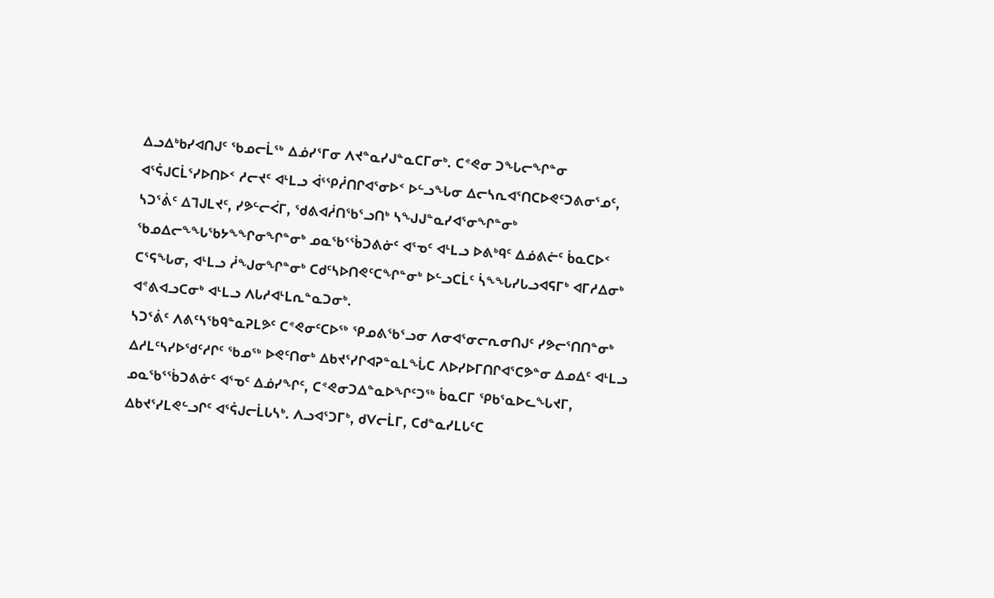ᐃᓗᐃᒃᑲᓯᐊᑎᒍᑦ ᖃᓄᓕᒫᖅ ᐃᓅᓯᕐᒥᓂ ᐱᔪᓐᓇᓯᒍᓐᓇᑕᒥᓂᒃ. ᑕᕝᕙᓂ ᑐᖓᓕᖏᓐᓂ ᐊᕐᕌᒍᑕᒫᕐᓯᐅᑎᐅᑉ ᓱᓕᔪᑦ ᐊᒻᒪᓗ ᐋᕐᕿᓲᑎᒋᐊᕐᓂᐅᑉ ᐅᓪᓗᖓᓂ ᐃᓕᓴᕆᐊᕐᑎᑕᐅᕙᑦᑐᕕᓂᕐᓄᑦ, ᓴᑐᕐᕖᑦ ᐃᒣᒍᒪᔪᑦ, ᓯᕗᓪᓕᐹᒥ, ᖁᕕᐊᓲᑎᖃᕐᓗᑎᒃ ᓴᖑᒍᓐᓇᓯᐊᕐᓂᖏᓐᓂᒃ ᖃᓄᐃᓕᖕᖓᖃᔭᖕᖏᓂᖏᓐᓂᒃ ᓄᓇᖃᕐᖄᑐᕕᓃᑦ ᐊᕐᓀᑦ ᐊᒻᒪᓗ ᐅᕕᒃᑫᑦ ᐃᓅᕕᓖᑦ ᑳᓇᑕᐅᑉ ᑕᕐᕋᖓᓂ, ᐊᒻᒪᓗ ᓲᖑᓂᖏᓐᓂᒃ ᑕᑯᑦᓴᐅᑎᕙᑦᑕᖏᓐᓂᒃ ᐅᓪᓗᑕᒫᑦ ᓵᖕᖓᓯᒐᓗᐊᕋᒥᒃ ᐊᒥᓱᐃᓂᒃ ᐊᕝᕕᐊᓗᑕᓂᒃ ᐊᒻᒪᓗ ᐱᒐᓱᐊᒻᒪᕆᓐᓇᑐᓂᒃ.
ᓴᑐᕐᕖᑦ ᐱᕕᑦᓴᖃᑫᓐᓇᕈᒪᕗᑦ ᑕᕝᕙᓂᑦᑕᐅᖅ ᕿᓄᕕᖃᕐᓗᓂ ᐱᓂᐊᕐᓂᓕᕆᓂᑎᒍᑦ ᓯᕗᓕᕐᑎᑎᓐᓂᒃ ᐃᓱᒪᑦᓴᓯᐅᖁᑦᓱᒋᑦ ᖃᓄᖅ ᐅᕙᑦᑎᓂᒃ ᐃᑲᔪᕐᓯᒋᐊᕈᓐᓇᒪᖔᑕ ᐱᐅᓯᐅᒥᑎᒋᐊᕐᑕᕗᓐᓂ ᐃᓄᐃᑦ ᐊᒻᒪᓗ ᓄᓇᖃᕐᖄᑐᕕᓃᑦ ᐊᕐᓀᑦ ᐃᓅᓯᖏᑦ, ᑕᕝᕙᓂᑐᐃᓐᓇᐅᖏᑦᑐᖅ ᑳᓇᑕᒥ ᕿᑲᕐᓇᐅᓚᖓᔪᒥ, ᐃᑲᔪᕐᓯᒪᕙᓪᓗᒋᑦ ᐊᕐᕌᒍᓕᒫᒐᓴᒃ. ᐱᓗᐊᕐᑐᒥᒃ, ᑯᐯᓕᒫᒥ, ᑕᑯᓐᓇᓯᒪᒐᑦᑕ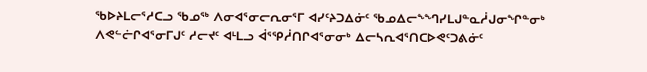ᖃᐅᔨᒪᓕᕐᓱᑕᓗ ᖃᓄᖅ ᐱᓂᐊᕐᓂᓕᕆᓂᕐᒥ ᐊᓯᑦᔨᑐᐃᓃᑦ ᖃᓄᐃᓕᖕᙰᓯᒪᒍᓐᓇᓲᒍᓂᖏᓐᓂᒃ ᐱᕙᓪᓖᒋᐊᕐᓂᒥᒍᑦ ᓱᓕᔪᑦ ᐊᒻᒪᓗ ᐋᕐᕿᓲᑎᒋᐊᕐᓂᓂᒃ ᐃᓕᓴᕆᐊᕐᑎᑕᐅᕙᑦᑐᕕᓃᑦ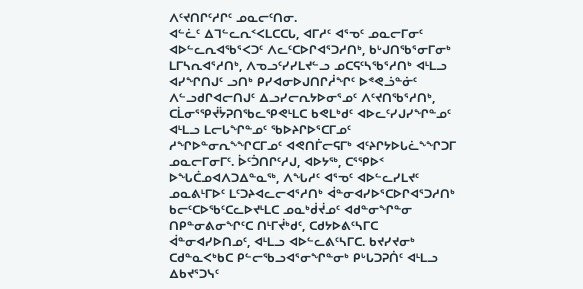ᐱᑦᔪᑎᒋᑦᓱᒋᑦ ᓄᓇᓕᑦᑎᓂ.
ᐊᓪᓛᑦ ᐃᒣᓪᓚᕆᑉᐸᒪᑕᑕᒐ, ᐊᒥᓱᑦ ᐊᕐᓀᑦ ᓄᓇᓕᒥᓂᑦ ᐊᐅᓪᓚᕆᐊᖃᕐᐸᑐᑦ ᐱᓚᑦᑕᐅᒋᐊᕐᑐᓱᑎᒃ, ᑲᒡᒍᑎᖃᕐᓂᒥᓂᒃ ᒪᒥᓴᕆᐊᕐᓱᑎᒃ, ᐱᓀᓗᑦᓯᓯᒪᔪᓪᓗ ᓄᑕᕋᑦᓴᖃᕐᓱᑎᒃ ᐊᒻᒪᓗ ᐊᓯᖏᑎᒍᑦ ᓗᑎᒃ ᑭᓯᐊᓂᐅᒍᑎᒋᓲᖏᑦ ᐅᕝᕙᓘᓐᓃᑦ ᐱᓪᓗᑯᒋᐊᓕᑎᒍᑦ ᐃᓗᓯᓕᕆᔭᐅᓂᕐᓄᑦ ᐱᑦᔪᑎᖃᕐᓱᑎᒃ, ᑕᒫᓂᕐᕿᔫᔮᕈᑎᖃᓚᕿᕙᒻᒪᑕ ᑲᕙᒪᒃᑯᑦ ᐊᐅᓚᑦᓯᒍᓯᖏᓐᓄᑦ ᐊᒻᒪᓗ ᒪᓕᒐᖏᓐᓄᑦ ᖃᐅᔨᒋᐅᕐᑕᒥᓄᑦ ᓱᖏᐅᓐᓂᕆᖕᖏᑕᒥᓄᑦ ᐊᕙᑎᒦᓕᕋᒥᒃ ᐊᑦᔨᒋᔭᐅᒐᓛᖕᖏᑐᒥ ᓄᓇᓕᒥᓂᒥᑦ. ᐆᑦᑑᑎᒋᑦᓱᒍ, ᐊᐅᔭᖅ, ᑕᕐᕿᐅᑉ ᐅᖓᑖᓄᐊᐱᑐᐃᓐᓇᖅ, ᐱᖓᓱᑦ ᐊᕐᓀᑦ ᐊᐅᓪᓚᓯᒪᔪᑦ ᓄᓇᕕᒻᒥᐅᑦ ᒪᑦᑐᔨᐊᓚᓕᐊᕐᓱᑎᒃ ᐋᓐᓂᐊᓯᐅᕐᑕᐅᒋᐊᕐᑐᓱᑎᒃ ᑲᓕᑦᑕᐅᖃᑦᑕᓚᐅᔪᒻᒪᑕ ᓄᓇᒃᑰᔫᓄᑦ ᐊᑯᓐᓂᖏᓐᓂ ᑎᑭᓐᓂᕕᓂᖏᑦᑕ ᑎᒻᒥᔫᒃᑯᑦ, ᑕᑯᔭᐅᕕᑦᓴᒥᑕ ᐋᓐᓂᐊᓯᐅᑎᓄᑦ, ᐊᒻᒪᓗ ᐊᐅᓪᓚᕕᑦᓴᒥᑕ. ᑲᔪᓯᔪᓂᒃ ᑕᑯᓐᓇᐸᒃᑲᑕ ᑭᓪᓕᖃᓗᐊᕐᓂᖏᓐᓂᒃ ᑭᒡᒐᑐᕈᑏᑦ ᐊᒻᒪᓗ ᐃᑲᔪᕐᑐᓭᑦ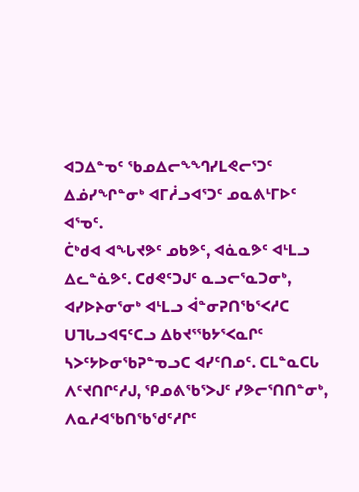ᐊᑐᐃᓐᓀᑦ ᖃᓄᐃᓕᖕᙰᓯᒪᕙᓕᕐᑐᑦ ᐃᓅᓯᖏᓐᓂᒃ ᐊᒥᓲᓗᐊᕐᑐᑦ ᓄᓇᕕᒻᒥᐅᑦ ᐊᕐᓀᑦ.
ᑖᒃᑯᐊ ᐊᖓᔪᕗᑦ ᓄᑲᕗᑦ, ᐊᓈᓇᕗᑦ ᐊᒻᒪᓗ ᐃᓚᓐᓈᕗᑦ. ᑕᑯᕙᑦᑐᒍᑦ ᓇᓗᓕᕐᓇᑐᓂᒃ, ᐊᓯᐅᔨᓂᕐᓂᒃ ᐊᒻᒪᓗ ᐋᓐᓂᕈᑎᖃᕐᐸᓱᑕ ᑌᒣᒐᓗᐊᕋᑦᑕᓗ ᐃᑲᔪᕐᖃᔭᕐᐸᓇᒋᑦ ᓴᐳᑦᔭᐅᓂᖃᕈᓐᓀᓗᑕ ᐊᓯᑦᑎᓄᑦ. ᑕᒪᓐᓇᑕᒐ ᐱᑦᔪᑎᒋᑦᓱᒍ, ᕿᓄᕕᖃᕐᐳᒍᑦ ᓯᕗᓕᕐᑎᑎᓐᓂᒃ, ᐱᓇᓱᐊᖃᑎᖃᖁᑦᓱᒋᑦ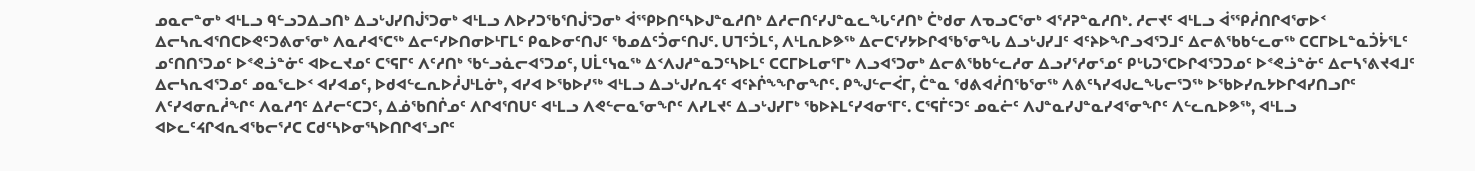ᓄᓇᓕᓐᓂᒃ ᐊᒻᒪᓗ ᑫᓪᓗᑐᐃᓗᑎᒃ ᐃᓗᒡᒍᓯᑎᒎᕐᑐᓂᒃ ᐊᒻᒪᓗ ᐱᐅᓯᑐᖃᕐᑎᒎᕐᑐᓂᒃ ᐋᕐᕿᐅᑎᑦᓴᐅᒍᓐᓇᓱᑎᒃ ᐃᓱᓕᑎᑦᓯᒍᓐᓇᓚᖓᑦᓱᑎᒃ ᑖᒃᑯᓂ ᐱᓀᓗᑕᕐᓂᒃ ᐊᕐᓱᕈᓐᓇᓱᑎᒃ. ᓱᓕᔪᑦ ᐊᒻᒪᓗ ᐋᕐᕿᓲᑎᒋᐊᕐᓂᐅᑉ ᐃᓕᓴᕆᐊᕐᑎᑕᐅᕙᑦᑐᕕᓂᕐᓂᒃ ᐱᓇᓱᐊᕐᑕᖅ ᐃᓕᑦᓯᐅᑎᓂᐅᒻᒥᒪᑦ ᑭᓇᐅᓂᑦᑎᒍᑦ ᖃᓄᐃᑦᑑᓂᑦᑎᒍᑦ. ᑌᒣᑦᑑᒪᑦ, ᐱᒻᒪᕆᐅᕗᖅ ᐃᓕᑕᕐᓯᔭᐅᒋᐊᖃᕐᓂᖓ ᐃᓗᒡᒍᓯᒧᑦ ᐊᑦᔨᐅᖏᓗᐊᕐᑐᒧᑦ ᐃᓕᕕᖃᑲᓪᓚᓂᖅ ᑕᑕᒥᐅᒪᓐᓇᑑᔮᕐᒪᑦ ᓄᑦᑎᑎᕐᑐᓄᑦ ᐅᕝᕙᓘᓐᓃᑦ ᐊᐅᓚᔪᓄᑦ ᑕᕐᕋᒥᑦ ᐱᑦᓱᑎᒃ ᖃᓪᓗᓈᓕᐊᕐᑐᓄᑦ, ᑌᒫᑦᓭᓇᖅ ᐃᑉᐱᒍᓱᓐᓇᑐᑦᓴᐅᒪᑦ ᑕᑕᒥᐅᒪᓂᕐᒥᒃ ᐱᓗᐊᕐᑐᓂᒃ ᐃᓕᕕᖃᑲᓪᓚᓱᓂ ᐃᓗᓯᕐᓱᓂᕐᓄᑦ ᑭᒡᒐᑐᕐᑕᐅᒋᐊᕐᑐᑐᓄᑦ ᐅᕝᕙᓘᓐᓃᑦ ᐃᓕᓴᕐᕕᔪᐊᒧᑦ ᐃᓕᓴᕆᐊᕐᑐᓄᑦ ᓄᓇᕐᓚᐅᑉ ᐊᓯᐊᓄᑦ, ᐅᑯᐊᓪᓚᕆᐅᓲᒍᒻᒪᓃᒃ, ᐊᓯᐊ ᐅᖃᐅᓯᖅ ᐊᒻᒪᓗ ᐃᓗᒡᒍᓯᕆᔦᑦ ᐊᑦᔨᒌᖕᖏᓂᖏᑦ. ᑭᖑᓪᓕᐹᒥ, ᑖᓐᓇ ᖁᕕᐊᓲᑎᖃᕐᓂᖅ ᐱᕕᑦᓴᓯᐊᒍᓚᖓᓕᕐᑐᖅ ᐅᖃᐅᓯᕆᔭᐅᒋᐊᓯᑎᓗᒋᑦ ᐱᑦᓯᐊᓂᕆᓲᖏᑦ ᐱᓇᓱᒉᑦ ᐃᓱᓕᑦᑕᑐᑦ, ᐃᓅᖃᑎᒌᓄᑦ ᐱᒋᐊᕐᑎᑌᑦ ᐊᒻᒪᓗ ᐱᕙᓪᓕᓇᕐᓂᖏᑦ ᐱᓯᒪᔪᑦ ᐃᓗᒡᒍᓯᒥᒃ ᖃᐅᔨᒪᑦᓯᐊᓂᕐᒥᑦ. ᑕᕐᕋᒦᑦᑐᑦ ᓄᓇᓖᑦ ᐱᒍᓐᓇᓯᒍᓐᓇᓯᐊᕐᓂᖏᑦ ᐱᓪᓚᕆᐅᕗᖅ, ᐊᒻᒪᓗ ᐊᐅᓚᑦᔦᒋᐊᕆᐊᖃᓕᕐᓱᑕ ᑕᑯᑦᓴᐅᓂᕐᓴᐅᑎᒋᐊᕐᓗᒋᑦ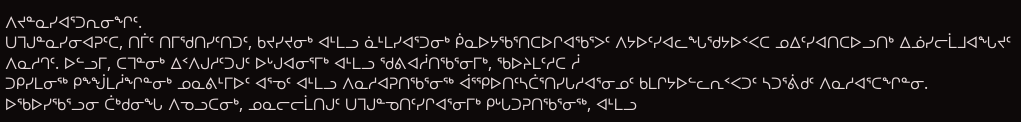ᐱᔪᓐᓇᓯᐊᕐᑐᕆᓂᖏᑦ.
ᑌᒣᒍᓐᓇᓯᓂᐊᕈᑦᑕ, ᑎᒦᑦ ᑎᒥᖁᑎᓯᑦᑎᑐᑦ, ᑲᔪᓯᔪᓂᒃ ᐊᒻᒪᓗ ᓈᒻᒪᓯᐊᕐᑐᓂᒃ ᑮᓇᐅᔭᖃᕐᑎᑕᐅᒋᐊᖃᕐᐳᑦ ᐱᔭᐅᑦᓯᐊᓚᖓᖁᔭᐅᑉᐸᑕ ᓄᐃᑦᓯᐊᑎᑕᐅᓗᑎᒃ ᐃᓅᓯᓕᒫᒧᐊᖓᔪᑦ ᐱᓇᓱᒉᑦ. ᐅᓪᓗᒥ, ᑕᒣᓐᓂᒃ ᐃᑉᐱᒍᓱᑦᑐᒍᑦ ᐅᒡᒍᐊᓂᕐᒥᒃ ᐊᒻᒪᓗ ᖁᕕᐊᓲᑎᖃᕐᓂᒥᒃ, ᖃᐅᔨᒪᑦᓱᑕ ᓲ
ᑐᑭᓯᒪᓂᖅ ᑭᖕᖒᒪᓲᖏᓐᓂᒃ ᓄᓇᕕᒻᒥᐅᑦ ᐊᕐᓀᑦ ᐊᒻᒪᓗ ᐱᓇᓱᐊᕈᑎᖃᕐᓂᖅ ᐋᕐᕿᐅᑎᑦᓴᑖᕐᑎᓯᒐᓱᐊᕐᓂᓄᑦ ᑲᒪᒋᔭᐅᓪᓚᕆᑉᐸᑐᑦ ᓴᑐᕐᕖᑯᑦ ᐱᓇᓱᐊᕐᑕᖏᓐᓂ. ᐅᖃᐅᓯᖃᕐᓗᓂ ᑖᒃᑯᓂᖓ ᐱᓀᓗᑕᓂᒃ, ᓄᓇᓕᓕᒫᑎᒍᑦ ᑌᒣᒍᓐᓀᑎᑦᓯᒋᐊᕐᓂᒥᒃ ᑭᒡᒐᑐᕈᑎᖃᕐᓂᖅ, ᐊᒻᒪᓗ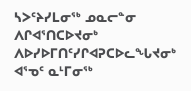ᓴᐳᑦᔨᓯᒪᓂᖅ ᓄᓇᓕᓐᓂ ᐱᒋᐊᕐᑎᑕᐅᔪᓂᒃ ᐱᐅᓯᐅᒥᑎᑦᓯᒋᐊᕈᑕᐅᓚᖓᔪᓂᒃ ᐊᕐᓀᑦ ᓇᒻᒥᓂᖅ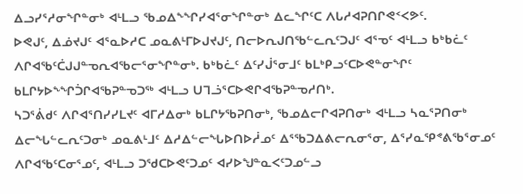ᐃᓗᓯᕐᓱᓂᖏᓐᓂᒃ ᐊᒻᒪᓗ ᖃᓄᐃᖕᖏᓯᐊᕐᓂᖏᓐᓂᒃ ᐃᓚᖏᑦᑕ ᐱᒐᓱᐊᕈᑎᒋᕙᑉᐸᕗᑦ.
ᐅᕙᒍᑦ, ᐃᓅᔪᒍᑦ ᐊᕐᓇᐅᓱᑕ ᓄᓇᕕᒻᒥᐅᒍᔪᒍᑦ, ᑎᓕᐅᕆᒍᑎᖃᓪᓚᕆᑦᑐᒍᑦ ᐊᕐᓀᑦ ᐊᒻᒪᓗ ᑲᒃᑲᓛᑦ ᐱᒋᐊᖃᑦᑖᒍᒍᓐᓀᕆᐊᖃᓕᕐᓂᖏᓐᓂᒃ. ᑲᒃᑲᓛᑦ ᐃᑦᓯᒎᕐᓂᒧᑦ ᑲᒪᒃᑭᓗᑦᑕᐅᕙᓐᓂᖏᑦ ᑲᒪᒋᔭᐅᖕᖏᑑᒋᐊᖃᕈᓐᓀᑐᖅ ᐊᒻᒪᓗ ᑌᒣᓘᕐᑕᐅᕙᒋᐊᖃᕈᓐᓀᓱᑎᒃ.
ᓴᑐᕐᕖᑯᑦ ᐱᒋᐊᕐᑎᓯᓯᒪᔪᑦ ᐊᒥᓱᐃᓂᒃ ᑲᒪᒋᔭᖃᕈᑎᓂᒃ, ᖃᓄᐃᓕᒋᐊᕈᑎᓂᒃ ᐊᒻᒪᓗ ᓴᓇᕐᕈᑎᓂᒃ ᐃᓕᖓᓪᓚᕆᑦᑐᓂᒃ ᓄᓇᕕᒻᒧᑦ ᐃᓱᐃᓪᓕᖓᐅᑎᐅᓲᓄᑦ ᐃᕐᖃᑐᐃᕕᓕᕆᓂᕐᓂ, ᐃᕐᓯᓇᕿᕝᕕᖃᕐᓂᓄᑦ ᐱᒋᐊᖃᑦᑕᓂᕐᓄᑦ, ᐊᒻᒪᓗ ᑐᖁᑕᐅᕙᑦᑐᓄᑦ ᐊᓯᐅᖑᓐᓇᐸᑦᑐᓄᓪᓗ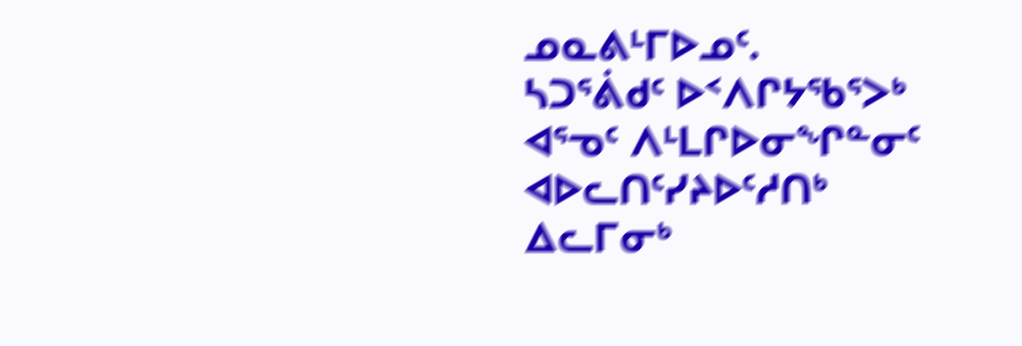ᓄᓇᕕᒻᒥᐅᓄᑦ.
ᓴᑐᕐᕖᑯᑦ ᐅᑉᐱᒋᔭᖃᕐᐳᒃ ᐊᕐᓀᑦ ᐱᒻᒪᒋᐅᓂᖏᓐᓂᑦ ᐊᐅᓚᑎᑦᓯᔨᐅᑦᓱᑎᒃ ᐃᓚᒥᓂᒃ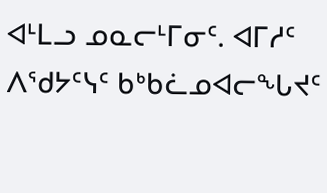ᐊᒻᒪᓗ ᓄᓇᓕᒻᒥᓂᑦ. ᐊᒥᓱᑦ ᐱᖁᔭᑦᓭᑦ ᑲᒃᑲᓛᓄᐊᓕᖓᔪᑦ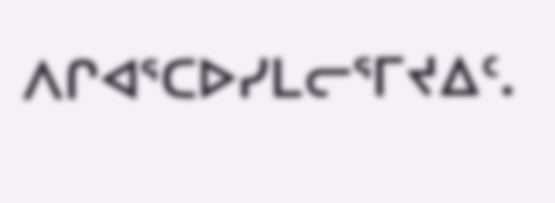ᐱᒋᐊᕐᑕᐅᓯᒪᓕᕐᒥᔪᐃᑦ.